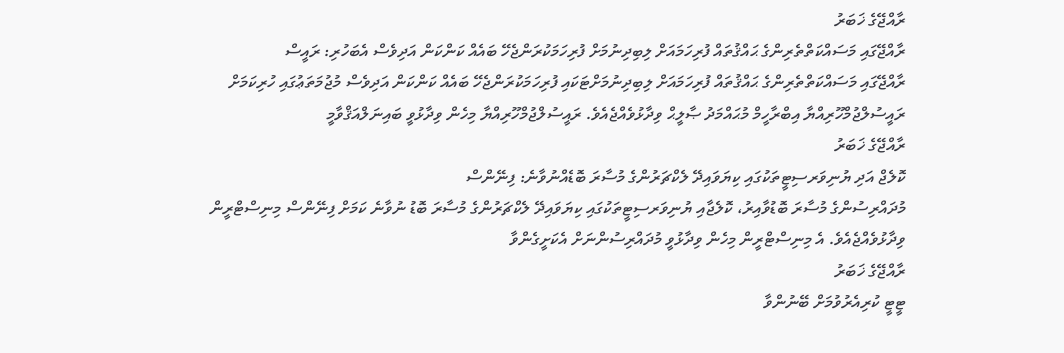ރާއްޖޭގެ ޚަބަރު
ރާއްޖޭގައި މަސައްކަތްތެރިންގެ ޙައްޤުތައް ފުރިހަމައަށް ލިބިދިނުމަށް ފުރިހަމަކުރަންޖެހޭ ބައެއް ކަންކަން އަދިވެސް އެބަހުރި: ރައީސް
ރާއްޖޭގައި މަސައްކަތްތެރިންގެ ޙައްޤުތައް ފުރިހަމައަށް ލިބިދިނުމަށްޓަކައި ފުރިހަމަކުރަންޖެހޭ ބައެއް ކަންކަން އަދިވެސް މުޖުމަތަޢުގައި ހުރިކަމަށް ރައީސުލްޖުމްހޫރިއްޔާ އިބްރާހީމް މުޙައްމަދު ޞާލީޙް ވިދާޅުވެއްޖެއެވެ. ރައީސުލްޖުމްހޫރިއްޔާ މިހެން ވިދާޅުވީ ބައިނަލްއަޤްވާމީ
ރާއްޖޭގެ ޚަބަރު
ކޮލެޖް އަދި ޔުނިވަރސިޓީތަކުގައި ކިޔަވައިދޭ ލެކްޗަރުންގެ މުސާރަ ބޮޑެއްނުވާނެ: ފިނޭންސް
މުދައްރިސުންގެ މުސާރަ ބޮޑުވާއިރު، ކޮލެޖާއި ޔުނިވަރސިޓީތަކުގައި ކިޔަވައިދޭ ލެކްޗަރުންގެ މުސާރަ ބޮޑު ނުވާނެ ކަމަށް ފިނޭންސް މިނިސްޓްރީން ވިދާޅުވެއްޖެއެވެ. އެ މިނިސްޓްރީން މިހެން ވިދާޅުވީ މުދައްރިސުންނަށް އެކަށީގެންވާ
ރާއްޖޭގެ ޚަބަރު
ޓީޓީ ކުރިއެރުވުމަށް ބޭނުންވާ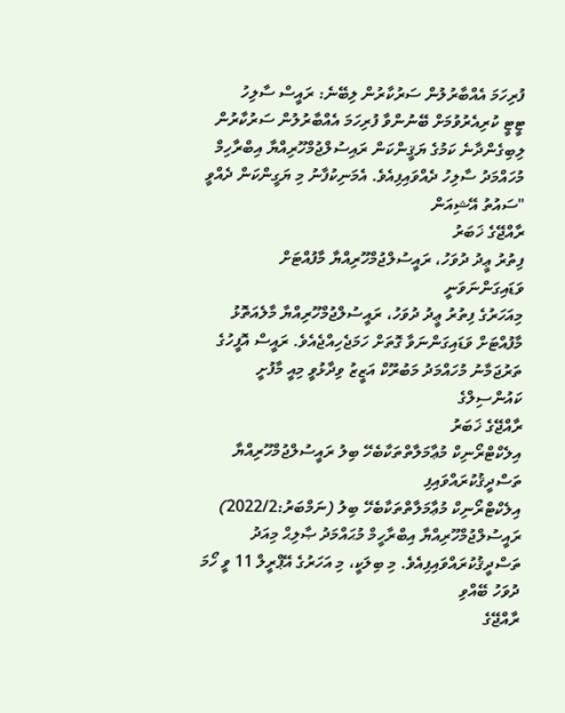ފުރިހަމަ އެއްބާރުލުން ސަރުކާރުން ލިބޭނެ: ރައީސް ސާލިހު
ޓީޓީ ކުރިއެރުވުމަށް ބޭނުންވާ ފުރިހަމަ އެއްބާރުލުން ސަރުކާރުން ލިބިގެންދާނެ ކަމުގެ ޔަޤީންކަން ރައިސުލްޖުމްހޫރިއްޔާ އިބްރާހިމް މުހައްމަދު ސާލިހު ދެއްވައިފިއެވެ. އެމަނިކުފާނު މި ޔަގީންކަން ދެއްވީ "ސައުތު އޭޝިއަން
ރާއްޖޭގެ ޚަބަރު
ފިތުރު ޢީދު ދުވަހު، ރައީސުލްޖުމްހޫރިއްޔާ މާފުއްޓަށް ވަޑައިގަންނަވަނީ
މިއަހަރުގެ ފިތުރު ޢީދު ދުވަހު، ރައީސުލްޖުމްހޫރިއްޔާ މާލެއަތޮޅު މާފުއްޓަށް ވަޑައިގަންނަވާ ގޮތަށް ހަމަޖެހިއްޖެއެވެ. ރައީސް އޮފީހުގެ ތަރުޖަމާނު މުހައްމަދު މަބުރޫކް އަޒީޒު ވިދާޅުވީ މިއީ މާފުށީ ކައުންސިލްގެ
ރާއްޖޭގެ ޚަބަރު
އިލެކްޓްރޯނިކް މުޢާމަލާތްތަކާބެހޭ ބިލު ރައީސުލްޖުމްހޫރިއްޔާ ތަސްދީޤުކުރައްވައިފި
އިލެކްޓްރޯނިކް މުޢާމަލާތްތަކާބެހޭ ބިލު (ނަމްބަރު:2022/2) ރައީސުލްޖުމްހޫރިއްޔާ އިބްރާހީމް މުޙައްމަދު ޞާލިޙް މިއަދު ތަސްދީޤުކުރައްވައިފިއެވެ. މި ބިލަކީ، މި އަހަރުގެ އޭޕްރީލް 11 ވީ ހޯމަ ދުވަހު ބޭއްވި
ރާއްޖޭގެ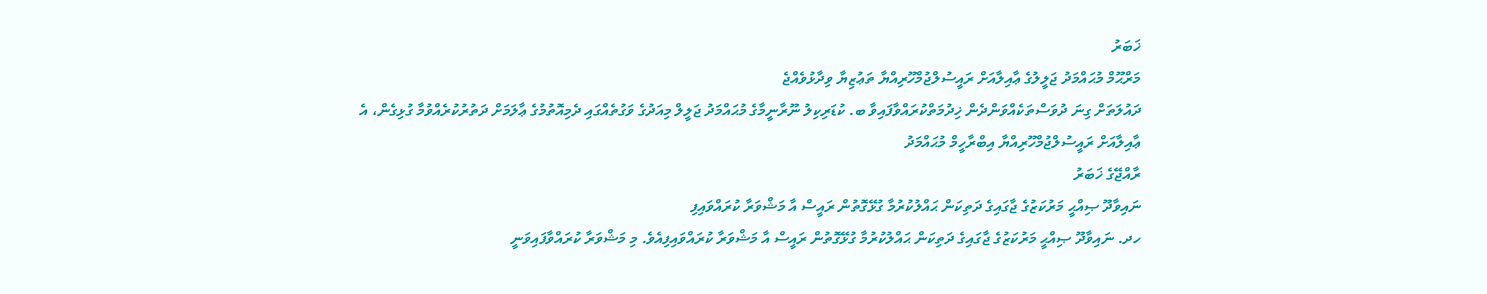ޚަބަރު
މަރްޙޫމް މުޙައްމަދު ޖަލީލުގެ ޢާއިލާއަށް ރައީސުލްޖުމްހޫރިއްޔާ ތަޢުޒިޔާ ވިދާޅުވެއްޖެ
ދައުލަތަށް ގިނަ ދުވަސްތަކެއްވަންދެން ޚިދުމަތްކުރައްވާފައިވާ ބ. ކުޑަރިކިލު ނޫރާނީމާގެ މުޙައްމަދު ޖަލީލް މިއަދުގެ ވަގުތެއްގައި ދެމިއޮތުމުގެ ޢާލަމަށް ދަތުރުކުރެއްވުމާ ގުޅިގެން، އެ ޢާއިލާއަށް ރައީސުލްޖުމްހޫރިއްޔާ އިބްރާހީމް މުޙައްމަދު
ރާއްޖޭގެ ޚަބަރު
ނައިވާދޫ ޞިއްޙީ މަރުކަޒުގެ ޖާގައިގެ ދަތިކަން ޙައްލުކުރުމާ ގުޅޭގޮތުން ރައީސް އާ މަޝްވަރާ ކުރައްވައިފި
ހދ. ނައިވާދޫ ޞިއްޙީ މަރުކަޒުގެ ޖާގައިގެ ދަތިކަން ޙައްލުކުރުމާ ގުޅޭގޮތުން ރައީސް އާ މަޝްވަރާ ކުރައްވައިފިއެވެ. މި މަޝްވަރާ ކުރައްވާފައިވަނީ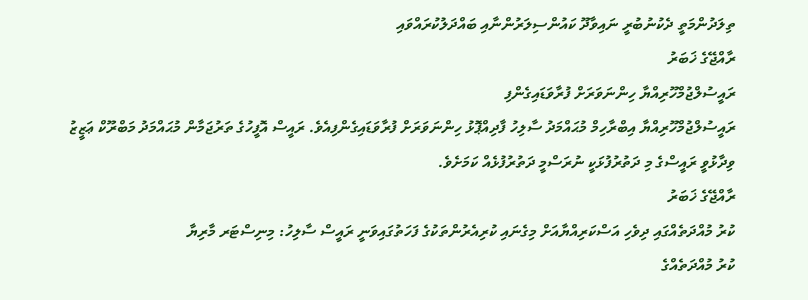ތިލަދުންމަތީ ދެކުނުބުރީ ނައިވާދޫ ކައުންސިލަރުންނާއި ބައްދަލުކުރައްވައި
ރާއްޖޭގެ ޚަބަރު
ރައީސުލްޖުމްހޫރިއްޔާ ހިންނަވަރަށް ފުރާވަޑައިގެންފި
ރައީސުލްޖުމްހޫރިއްޔާ އިބްރާހިމް މުޙައްމަދު ސާލިހު ފާދިއްޕޮޅު ހިންނަވަރަށް ފުރާވަޑައިގެންފިއެވެ. ރައީސް އޮފީހުގެ ތަރުޖަމާން މުޙައްމަދު މަބްރޫކް ޢަޒީޒު ވިދާޅުވީ ރައީސްގެ މި ދަތުރުފުޅަކީ ނުރަސްމީ ދަތުރުފުޅެއް ކަމަށެވެ.
ރާއްޖޭގެ ޚަބަރު
ކުރު މުއްދަތެއްގައި ދިވެހި އަސްކަރިއްޔާއަށް މިގެނައި ކުރިއެރުންތަކުގެ ފަހަތުގައިވަނީ ރައީސް ސާލިހު: މިނިސްޓަރ މާރިޔާ
ކުރު މުއްދަތެއްގެ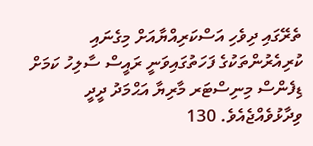ތެރޭގައި ދިވެހި އަސްކަރިއްޔާއަށް މިގެނައި ކުރިއެރުންތަކުގެ ފަހަތުގައިވަނީ ރައީސް ސާލިހު ކަމަށް ޑިފެންސް މިނިސްޓަރ މާރިޔާ އަޙްމަދު ދީދީ ވިދާޅުވެއްޖެއެވެ. 130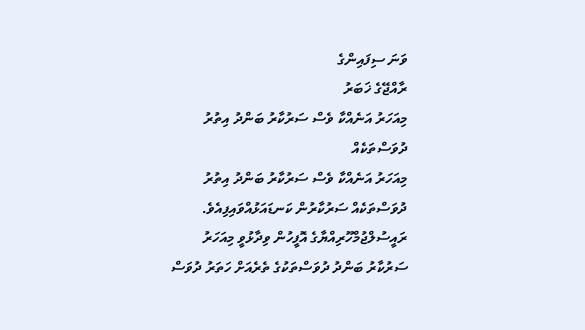ވަނަ ސިފައިންގެ
ރާއްޖޭގެ ޚަބަރު
މިއަހަރު އަނެއްކާ ވެސް ސަރުކާރު ބަންދު އިތުރު ދުވަސްތަކެއް
މިއަހަރު އަނެއްކާ ވެސް ސަރުކާރު ބަންދު އިތުރު ދުވަސްތަކެއް ސަރުކާރުން ކަނޑައަޅުއްވައިފިއެވެ. ރައީސުލްޖުމްހޫރިއްޔާގެ އޮފީހުން ވިދާޅުވީ މިއަހަރު ސަރުކާރު ބަންދު ދުވަސްތަކުގެ ތެރެއަށް ހަތަރު ދުވަސް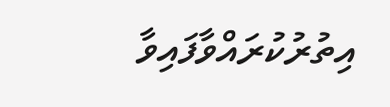އިތުރުކުރައްވާފައިވާ